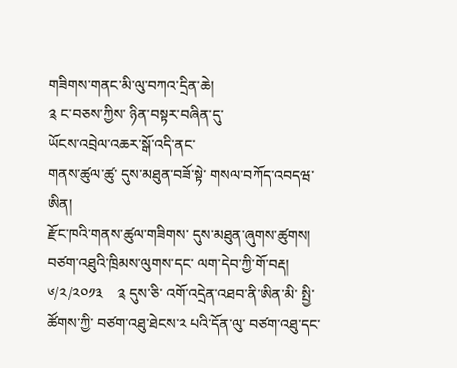གཟིགས་གནང་མི་ལུ་བཀའ་དྲིན་ཆེ།
༉ ང་བཅས་ཀྱིས་ ཉིན་བསྟར་བཞིན་དུ་
ཡོངས་འབྲེལ་འཆར་སྒོ་འདི་ནང་
གནས་ཚུལ་ཚུ་ དུས་མཐུན་བཟོ་སྟེ་ གསལ་བཀོད་འབདཝ་ཨིན།
རྫོང་ཁའི་གནས་ཚུལ་གཟིགས་ དུས་མཐུན་ཞུགས་ཚུགས།
བཙག་འཐུའི་ཁྲིམས་ལུགས་དང་ ལག་དེབ་ཀྱི་གོ་བརྡ།
༦/༢/༢༠༡༣    ༉ དུས་ཅི་ འགོ་འདྲེན་འཐབ་ནི་ཨིན་མི་ སྤྱི་ཚོགས་ཀྱི་ བཙག་འཐུ་ཐེངས་༢ པའི་དོན་ལུ་ བཙག་འཐུ་དང་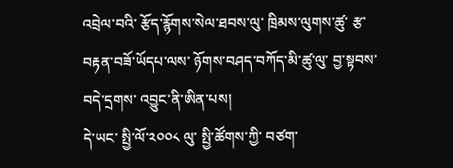འབྲེལ་བའི་ རྩོད་རྙོགས་སེལ་ཐབས་ལུ་ ཁྲིམས་ལུགས་ཚུ་ རྩ་བརྟན་བཟོ་ཡོདཔ་ལས་ ཉོགས་བཤད་བཀོད་མི་ཚུ་ལུ་ བྱ་སྟབས་བདེ་དྲགས་ འབྱུང་ནི་ཨིན་པས།
དེ་ཡང་ སྤྱི་ལོ་༢༠༠༨ ལུ་ སྤྱི་ཚོགས་ཀྱི་ བཙག་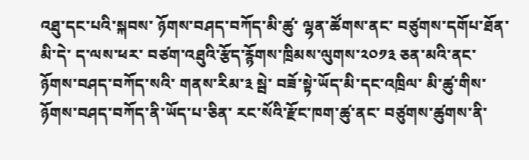འཐུ་དང་པའི་སྐབས་ ཉོགས་བཤད་བཀོད་མི་ཚུ་ ལྷན་ཚོགས་ནང་ བཙུགས་དགོཔ་ཐོན་མི་དེ་ ད་ལས་ཕར་ བཙག་འཐུའི་རྩོད་རྙོགས་ཁྲིམས་ལུགས་༢༠༡༣ ཅན་མའི་ནང་ ཉོགས་བཤད་བཀོད་སའི་ གནས་རིམ་༣ སྦེ་ བཟོ་སྟེ་ཡོད་མི་དང་འཁྲིལ་ མི་ཚུ་གིས་ ཉོགས་བཤད་བཀོད་ནི་ཡོད་པ་ཅིན་ རང་སོའི་རྫོང་ཁག་ཚུ་ནང་ བཙུགས་ཚུགས་ནི་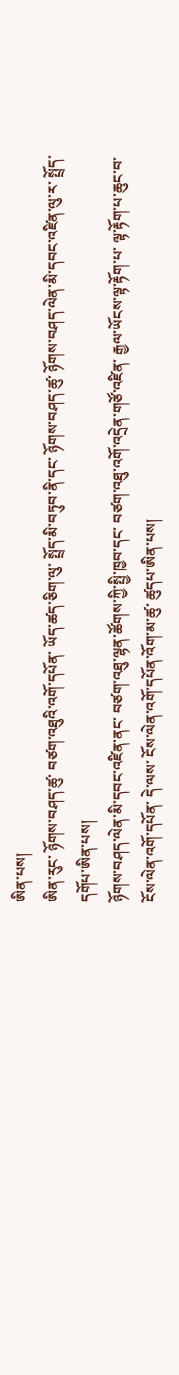ཨིན་པས།
ཨིན་རུང་ ཉོགས་བཤད་ཚུ་ བཙག་འཐུའི་འགོ་དཔོན་ ཡོད་ཚད་ཅིག་ལུ་ སྤྲོད་མི་བཏུབ་ནི་དང་ ཉོགས་བཤད་ཚུ་ ཉོགས་བཤད་ལེན་མི་དབང་འཛིན་ལུ་ར་ སྤྲོད་དགོཔ་ཨིན་པས།
ཉོགས་བཤད་ལེན་མི་དབང་འཛིན་ནང་ བཙག་འཐུ་ལྷན་ཚོགས་ཀྱི་སྤྱི་ཁྱབ་དང་ བཙག་འཐུ་འགོ་འདྲེན་གཙོ་འཛིན་ རྒྱལ་ཡོངས་ལྟ་རྟོག་པ་ ལྟ་རྟོག་པ་ཆུང་བ་ ངོས་ལེན་འགོ་དཔོན་ དེ་ལས་ ངོས་ལེན་འགོ་དཔོན་འོག་མ་ཚུ་ ཚུདཔ་ཨིན་པས།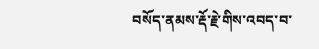བསོད་ནམས་རྡོ་རྗེ་གིས་འབད་བ་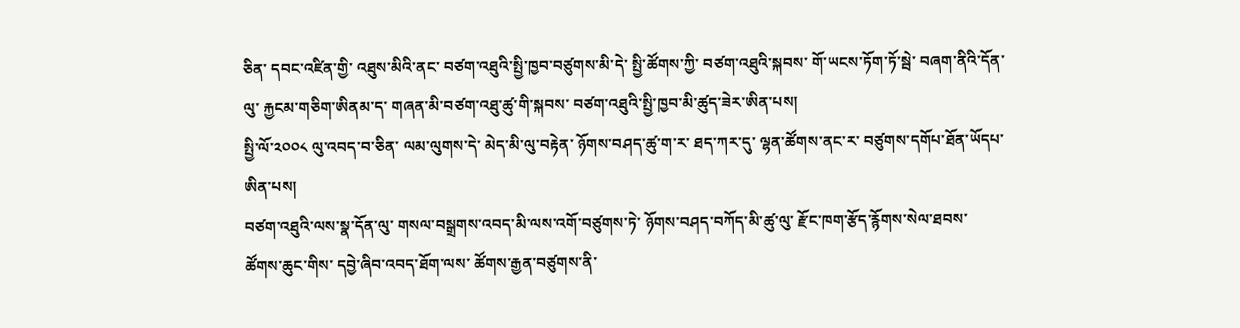ཅིན་ དབང་འཛིན་གྱི་ འཐུས་མིའི་ནང་ བཙག་འཐུའི་སྤྱི་ཁྱབ་བཙུགས་མི་དེ་ སྤྱི་ཚོགས་ཀྱི་ བཙག་འཐུའི་སྐབས་ གོ་ཡངས་ཏོག་ཏོ་སྦེ་ བཞག་ནིའི་དོན་ལུ་ རྐྱངམ་གཅིག་ཨིནམ་ད་ གཞན་མི་བཙག་འཐུ་ཚུ་གི་སྐབས་ བཙག་འཐུའི་སྤྱི་ཁྱབ་མི་ཚུད་ཟེར་ཨིན་པས།
སྤྱི་ལོ་༢༠༠༨ ལུ་འབད་བ་ཅིན་ ལམ་ལུགས་དེ་ མེད་མི་ལུ་བརྟེན་ ཉོགས་བཤད་ཚུ་ག་ར་ ཐད་ཀར་དུ་ ལྷན་ཚོགས་ནང་ར་ བཙུགས་དགོཔ་ཐོན་ཡོདཔ་ཨིན་པས།
བཙག་འཐུའི་ལས་སྣ་དོན་ལུ་ གསལ་བསྒྲགས་འབད་མི་ལས་འགོ་བཙུགས་ཏེ་ ཉོགས་བཤད་བཀོད་མི་ཚུ་ལུ་ རྫོང་ཁག་རྩོད་རྙོགས་སེལ་ཐབས་ཚོགས་ཆུང་གིས་ དབྱེ་ཞིབ་འབད་ཐོག་ལས་ ཚོགས་རྒྱན་བཙུགས་ནི་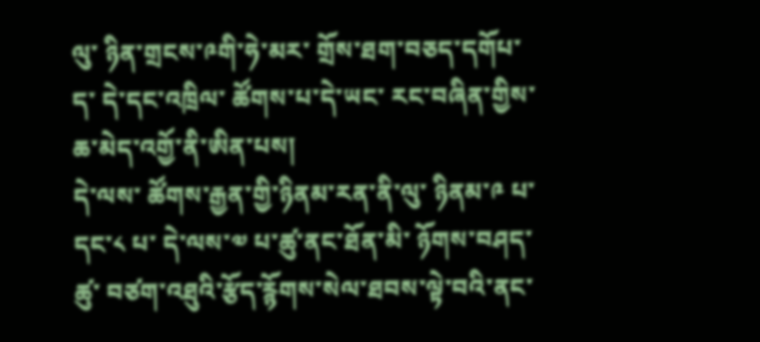ལུ་ ཉིན་གྲངས་༩གི་ཧེ་མར་ གྲོས་ཐག་བཅད་དགོཔ་ད་ དེ་དང་འཁྲིལ་ ཚོགས་པ་དེ་ཡང་ རང་བཞིན་གྱིས་ ཆ་མེད་འགྱོ་ནི་ཨིན་པས།
དེ་ལས་ ཚོགས་རྒྱན་གྱི་ཉིནམ་རན་ནི་ལུ་ ཉིནམ་༩ པ་དང་༨ པ་ དེ་ལས་༧ པ་ཚུ་ནང་ཐོན་མི་ ཉོགས་བཤད་ཚུ་ བཙག་འཐུའི་རྩོད་རྙོགས་སེལ་ཐབས་ལྟེ་བའི་ནང་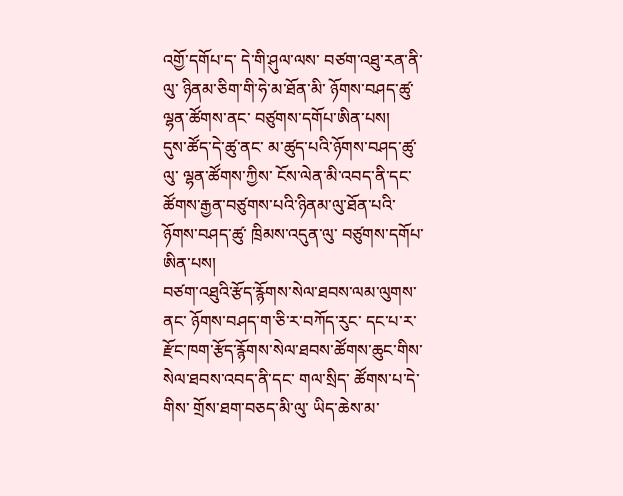འགྱོ་དགོཔ་ད་ དེ་གི་ཤུལ་ལས་ བཙག་འཐུ་རན་ནི་ལུ་ ཉིནམ་ཅིག་གི་ཧེ་མ་ཐོན་མི་ ཉོགས་བཤད་ཚུ་ ལྷན་ཚོགས་ནང་ བཙུགས་དགོཔ་ཨིན་པས།
དུས་ཚོད་དེ་ཚུ་ནང་ མ་ཚུད་པའི་ཉོགས་བཤད་ཚུ་ལུ་ ལྷན་ཚོགས་ཀྱིས་ ངོས་ལེན་མི་འབད་ནི་དང་ ཚོགས་རྒྱན་བཙུགས་པའི་ཉིནམ་ལུ་ཐོན་པའི་ ཉོགས་བཤད་ཚུ་ ཁྲིམས་འདུན་ལུ་ བཙུགས་དགོཔ་ཨིན་པས།
བཙག་འཐུའི་རྩོད་རྙོགས་སེལ་ཐབས་ལམ་ལུགས་ནང་ ཉོགས་བཤད་ག་ཅི་ར་བཀོད་རུང་ དང་པ་ར་ རྫོང་ཁག་རྩོད་རྙོགས་སེལ་ཐབས་ཚོགས་ཆུང་གིས་ སེལ་ཐབས་འབད་ནི་དང་ གལ་སྲིད་ ཚོགས་པ་དེ་གིས་ གྲོས་ཐག་བཅད་མི་ལུ་ ཡིད་ཆེས་མ་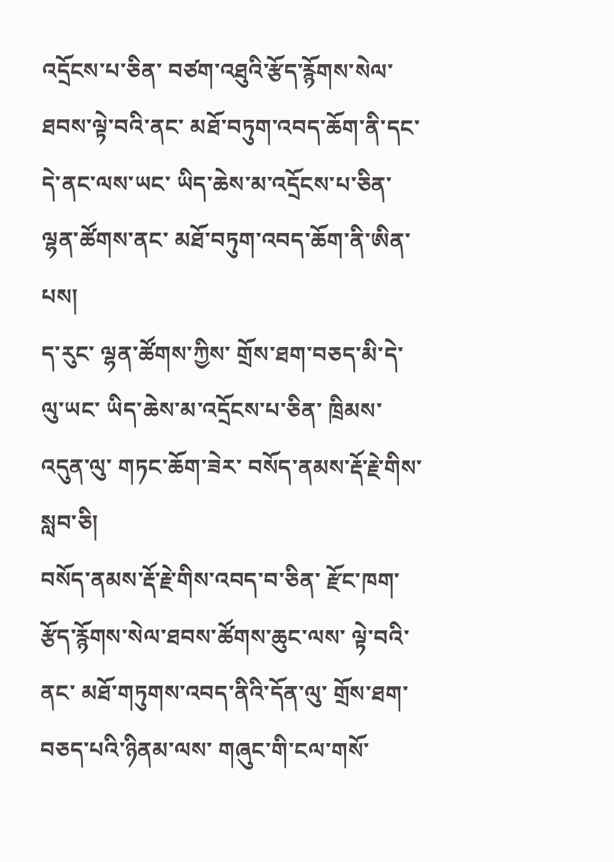འདྲོངས་པ་ཅིན་ བཙག་འཐུའི་རྩོད་རྙོགས་སེལ་ཐབས་ལྟེ་བའི་ནང་ མཐོ་བཏུག་འབད་ཆོག་ནི་དང་ དེ་ནང་ལས་ཡང་ ཡིད་ཆེས་མ་འདྲོངས་པ་ཅིན་ ལྷན་ཚོགས་ནང་ མཐོ་བཏུག་འབད་ཆོག་ནི་ཨིན་པས།
ད་རུང་ ལྷན་ཚོགས་ཀྱིས་ གྲོས་ཐག་བཅད་མི་དེ་ལུ་ཡང་ ཡིད་ཆེས་མ་འདྲོངས་པ་ཅིན་ ཁྲིམས་འདུན་ལུ་ གཏང་ཆོག་ཟེར་ བསོད་ནམས་རྡོ་རྗེ་གིས་སླབ་ཅི།
བསོད་ནམས་རྡོ་རྗེ་གིས་འབད་བ་ཅིན་ རྫོང་ཁག་རྩོད་རྙོགས་སེལ་ཐབས་ཚོགས་ཆུང་ལས་ ལྟེ་བའི་ནང་ མཐོ་གཏུགས་འབད་ནིའི་དོན་ལུ་ གྲོས་ཐག་བཅད་པའི་ཉིནམ་ལས་ གཞུང་གི་ངལ་གསོ་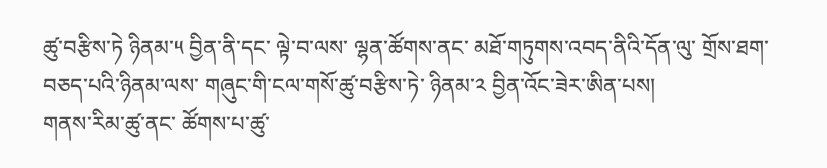ཚུ་བརྩིས་ཏེ ཉིནམ་༥ བྱིན་ནི་དང་ ལྟེ་བ་ལས་ ལྷན་ཚོགས་ནང་ མཐོ་གཏུགས་འབད་ནིའི་དོན་ལུ་ གྲོས་ཐག་བཅད་པའི་ཉིནམ་ལས་ གཞུང་གི་ངལ་གསོ་ཚུ་བརྩིས་ཏེ་ ཉིནམ་༢ བྱིན་འོང་ཟེར་ཨིན་པས།
གནས་རིམ་ཚུ་ནང་ ཚོགས་པ་ཚུ་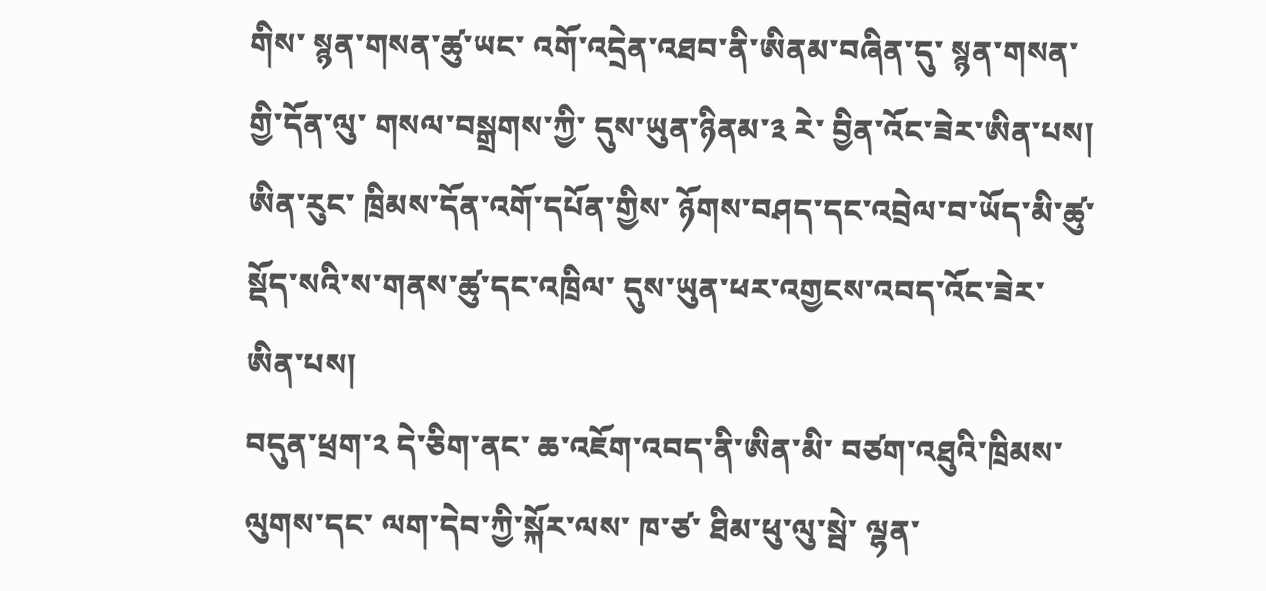གིས་ སྙན་གསན་ཚུ་ཡང་ འགོ་འདྲེན་འཐབ་ནི་ཨིནམ་བཞིན་དུ་ སྙན་གསན་གྱི་དོན་ལུ་ གསལ་བསྒྲགས་ཀྱི་ དུས་ཡུན་ཉིནམ་༣ རེ་ བྱིན་འོང་ཟེར་ཨིན་པས།
ཨིན་རུང་ ཁྲིམས་དོན་འགོ་དཔོན་གྱིས་ ཉོགས་བཤད་དང་འབྲེལ་བ་ཡོད་མི་ཚུ་ སྡོད་སའི་ས་གནས་ཚུ་དང་འཁྲིལ་ དུས་ཡུན་ཕར་འགྱངས་འབད་འོང་ཟེར་ཨིན་པས།
བདུན་ཕྲག་༢ དེ་ཅིག་ནང་ ཆ་འཇོག་འབད་ནི་ཨིན་མི་ བཙག་འཐུའི་ཁྲིམས་ལུགས་དང་ ལག་དེབ་ཀྱི་སྐོར་ལས་ ཁ་ཙ་ ཐིམ་ཕུ་ལུ་སྦེ་ ལྷན་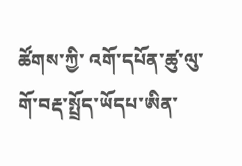ཚོགས་ཀྱི་ འགོ་དཔོན་ཚུ་ལུ་ གོ་བརྡ་སྤྲོད་ཡོདཔ་ཨིན་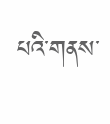པའི་གནས་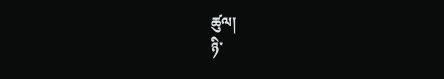ཚུལ།
ཉི་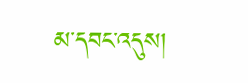མ་དབང་འདུས།